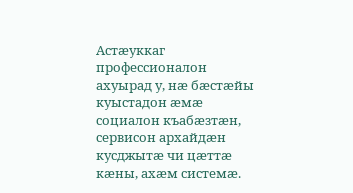Астæуккаг профессионалон ахуырад у, нæ бæстæйы куыстадон æмæ социалон къабæзтæн, сервисон архайдæн кусджытæ чи цæттæ кæны, ахæм системæ.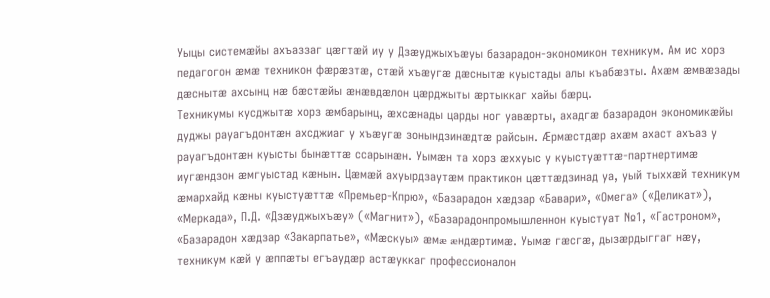Уыцы системæйы ахъаззаг цæгтæй иу у Дзæуджыхъæуы базарадон-экономикон техникум. Ам ис хорз педагогон æмæ техникон фæрæзтæ, стæй хъæугæ дæснытæ куыстады алы къабæзты. Ахæм æмвæзады дæснытæ ахсынц нæ бæстæйы æнæвдæлон цæрджыты æртыккаг хайы бæрц.
Техникумы кусджытæ хорз æмбарынц, æхсæнады царды ног уавæрты, ахадгæ базарадон экономикæйы дуджы рауагъдонтæн ахсджиаг у хъæугæ зонындзинæдтæ райсын. Æрмæстдæр ахæм ахаст ахъаз у рауагъдонтæн куысты бынæттæ ссарынæн. Уымæн та хорз æххуыс у куыстуæттæ-партнертимæ иугæндзон æмгуыстад кæнын. Цæмæй ахуырдзаутæм практикон цæттæдзинад уа, уый тыххæй техникум æмархайд кæны куыстуæттæ «Премьер-Кпрю», «Базарадон хæдзар «Бавари», «Омега» («Деликат»), «Меркада», П.Д. «Дзæуджыхъæу» («Магнит»), «Базарадонпромышленнон куыстуат №1, «Гастроном», «Базарадон хæдзар «Закарпатье», «Мæскуы» æмæ æндæртимæ. Уымæ гæсгæ, дызæрдыггаг нæу, техникум кæй у æппæты егъаудæр астæуккаг профессионалон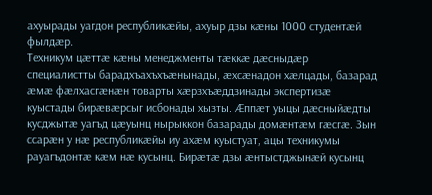ахуырады уагдон республикæйы, ахуыр дзы кæны 1000 студентæй фылдæр.
Техникум цæттæ кæны менеджменты тæккæ дæсныдæр специалистты барадхъахъхъæнынады, æхсæнадон хæлцады, базарад æмæ фæлхасгæнæн товарты хæрзхъæддзинады экспертизæ куыстады бирæвæрсыг исбонады хызты. Æппæт уыцы дæсныйæдты кусджытæ уагъд цæуынц нырыккон базарады домæнтæм гæсгæ. Зын ссарæн у нæ республикæйы иу ахæм куыстуат, ацы техникумы рауагъдонтæ кæм нæ кусынц. Бирæтæ дзы æнтыстджынæй кусынц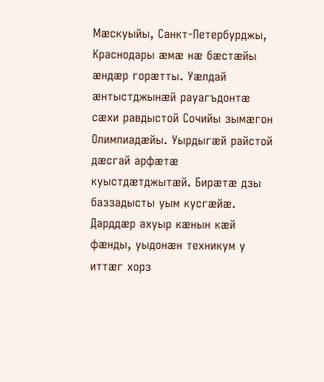Мæскуыйы, Санкт-Петербурджы, Краснодары æмæ нæ бæстæйы æндæр горæтты. Уæлдай æнтыстджынæй рауагъдонтæ сæхи равдыстой Сочийы зымæгон Олимпиадæйы. Уырдыгæй райстой дæсгай арфæтæ куыстдæтджытæй. Бирæтæ дзы баззадысты уым кусгæйæ.
Дарддæр ахуыр кæнын кæй фæнды, уыдонæн техникум у иттæг хорз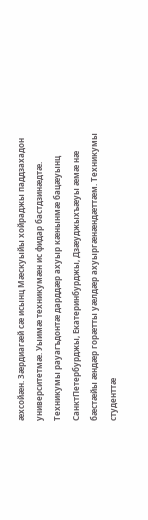æхсойæн. Зæрдиагæй сæ исынц Мæскуыйы хойраджы паддзахадон университетмæ. Уыимæ техникумæн ис фидар бастдзинæдтæ. Техникумы рауагъдонтæ дарддæр ахуыр кæнынмæ бацæуынц СанктПетербурджы, Екатеринбурджы, Дзæуджыхъæуы æмæ нæ бæстæйы æндæр горæтты уæлдæр ахуыргæнæндæттæм. Техникумы студенттæ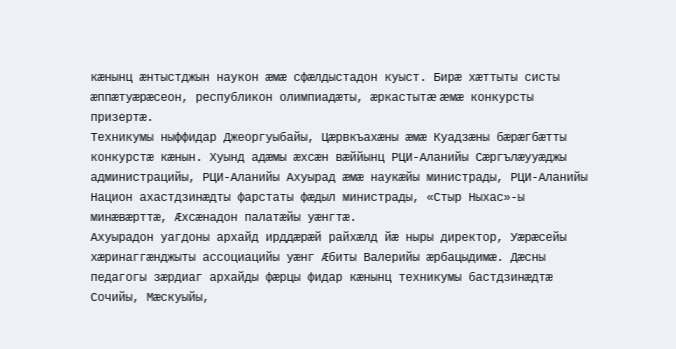кæнынц æнтыстджын наукон æмæ сфæлдыстадон куыст. Бирæ хæттыты систы æппæтуæрæсеон, республикон олимпиадæты, æркастытæ æмæ конкурсты призертæ.
Техникумы ныффидар Джеоргуыбайы, Цæрвкъахæны æмæ Куадзæны бæрæгбæтты конкурстæ кæнын. Хуынд адæмы æхсæн вæййынц РЦИ-Аланийы Сæргълæууæджы администрацийы, РЦИ-Аланийы Ахуырад æмæ наукæйы министрады, РЦИ-Аланийы Национ ахастдзинæдты фарстаты фæдыл министрады, «Стыр Ныхас»-ы минæвæрттæ, Æхсæнадон палатæйы уæнгтæ.
Ахуырадон уагдоны архайд ирддæрæй райхæлд йæ ныры директор, Уæрæсейы хæринаггæнджыты ассоциацийы уæнг Æбиты Валерийы æрбацыдимæ. Дæсны педагогы зæрдиаг архайды фæрцы фидар кæнынц техникумы бастдзинæдтæ Сочийы, Мæскуыйы,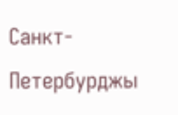Санкт-Петербурджы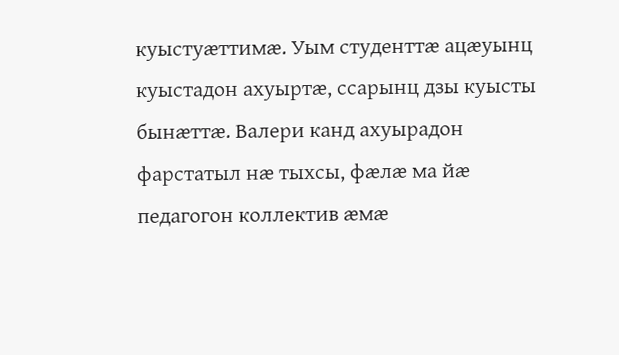куыстуæттимæ. Уым студенттæ ацæуынц куыстадон ахуыртæ, ссарынц дзы куысты бынæттæ. Валери канд ахуырадон фарстатыл нæ тыхсы, фæлæ ма йæ педагогон коллектив æмæ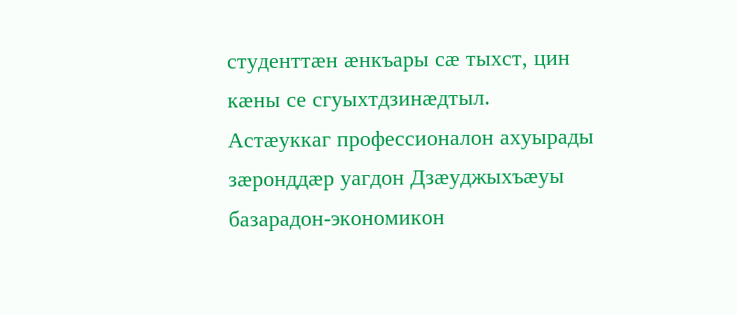студенттæн æнкъары сæ тыхст, цин кæны се сгуыхтдзинæдтыл.
Астæуккаг профессионалон ахуырады зæронддæр уагдон Дзæуджыхъæуы базарадон-экономикон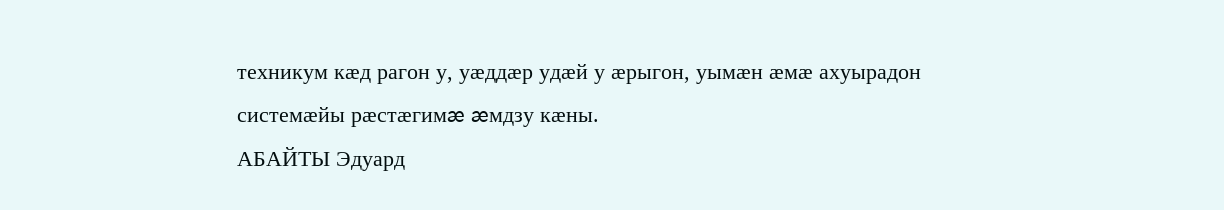техникум кæд рагон у, уæддæр удæй у æрыгон, уымæн æмæ ахуырадон системæйы рæстæгимæ æмдзу кæны.
АБАЙТЫ Эдуард